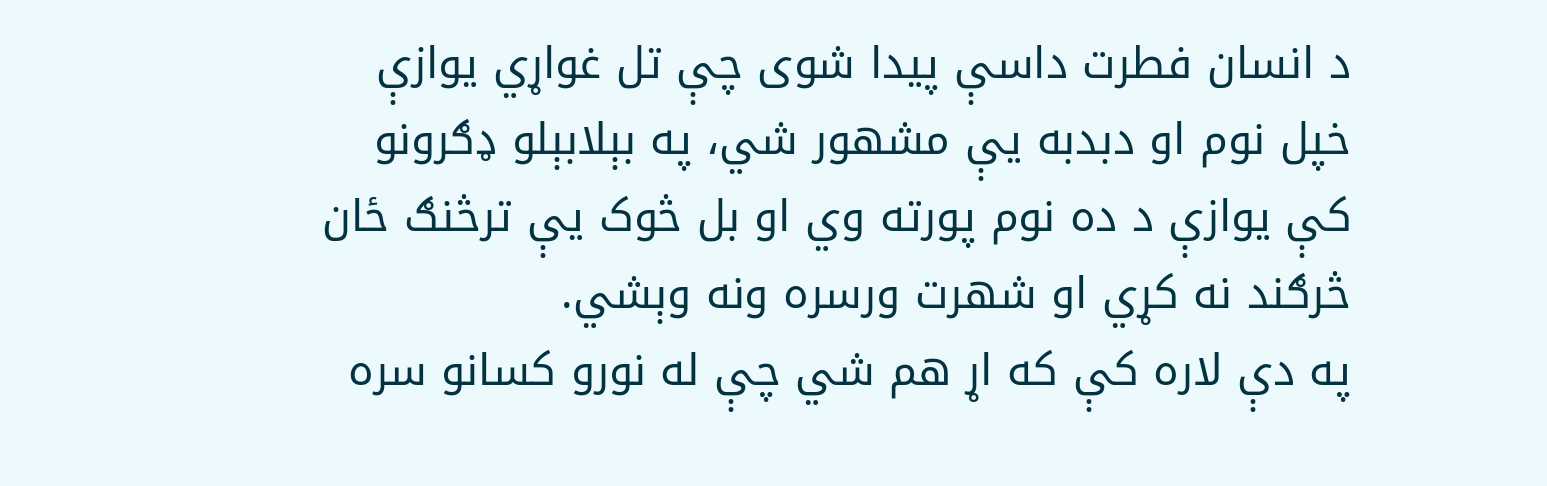د انسان فطرت داسې پیدا شوی چې تل غواړي یوازې خپل نوم او دبدبه یې مشهور شي، په بېلابېلو ډګرونو کې یوازې د ده نوم پورته وي او بل څوک یې ترڅنګ ځان څرګند نه کړي او شهرت ورسره ونه وېشي.
په دې لاره کې که اړ هم شي چې له نورو کسانو سره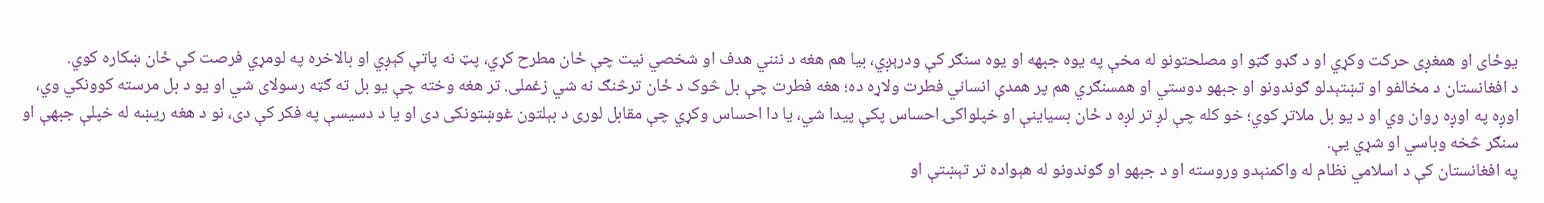یوځای او همغږی حرکت وکړي او د ګډو ګټو او مصلحتونو له مخې په یوه جبهه او یوه سنګر کې ودرېږي، بیا هم هغه د ننني هدف او شخصي نیت چې ځان مطرح کړي، پټ نه پاتې کېږي او بالاخره په لومړي فرصت کې ځان ښکاره کوي.
د افغانستان د مخالفو او تښتېدلو ګوندونو او جبهو دوستي او همسنګري هم پر همدې انساني فطرت ولاړه ده؛ هغه فطرت چې بل څوک د ځان ترڅنګ نه شي زغملی. تر هغه وخته چې یو بل ته ګټه رسولای شي او یو د بل مرسته کوونکي وي، اوږه په اوږه روان وي او د یو بل ملاتړ کوي؛ خو کله چې لږ تر لږه د ځان بسياینې او خپلواکۍ احساس پکې پیدا شي، یا دا احساس وکړي چې مقابل لوری د بېلتون غوښتونکی دی او یا د دسیسې په فکر کې دی، نو د هغه ریښه له خپلې جبهې او سنګر څخه وباسي او شړي یې.
په افغانستان کې د اسلامي نظام له واکمنېدو وروسته او د جبهو او ګوندونو له هېواده تر تېښتې او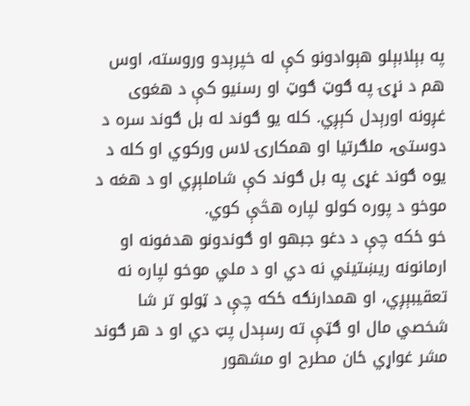په بېلابېلو هېوادونو کې له خپرېدو وروسته، اوس هم د نړۍ په ګوټ ګوټ او رسنیو کې د هغوی غږونه اورېدل کېږي. کله یو ګوند له بل ګوند سره د دوستۍ، ملګرتیا او همکارۍ لاس ورکوي او کله د یوه ګوند غړی په بل ګوند کې شاملېږي او د هغه د موخو د پوره کولو لپاره هڅې کوي.
خو ځکه چې د دغو جبهو او ګوندونو هدفونه او ارمانونه ریښتیني نه دي او د ملي موخو لپاره نه تعقیبېږي، او همدارنګه ځکه چې د ټولو تر شا شخصي مال او ګټې ته رسېدل پټ دي او د هر ګوند مشر غواړي ځان مطرح او مشهور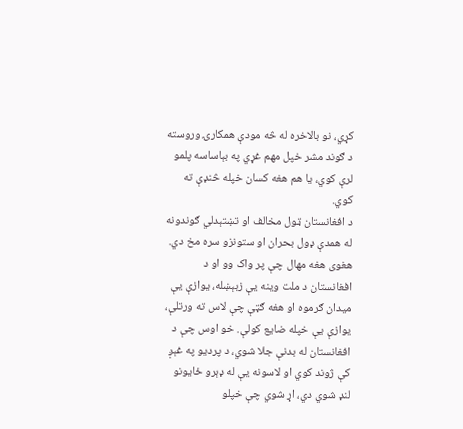کړي، نو بالاخره له څه مودې همکارۍ وروسته د ګوند مشر خپل مهم غړي په بېاساسه پلمو لرې کوي، یا هم هغه کسان خپله څنډې ته کوي.
د افغانستان ټول مخالف او تښتېدلي ګوندونه له همدې ډول بحران او ستونزو سره مخ دي. هغوی هغه مهال چې پر واک وو او د افغانستان د ملت وینه یې زبېښله، یوازې یې میدان ګرموه او هغه ګټې چې لاس ته ورتلې، یوازې یې خپله ضایع کولې. خو اوس چې د افغانستان له بدنې جلا شوي، د پردیو په غېږ کې ژوند کوي او لاسونه یې له ډېرو ځایونو لنډ شوي دي، اړ شوي چې خپلو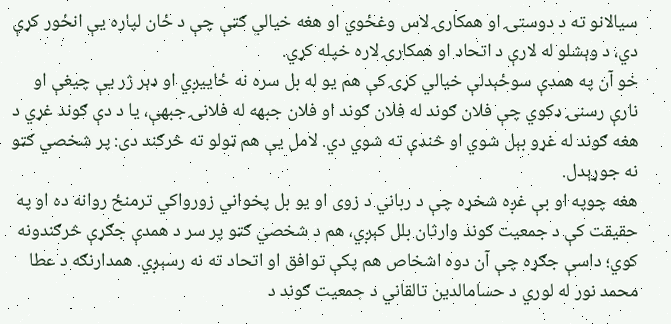سیالانو ته د دوستۍ او همکارۍ لاس وغځوي او هغه خیالي ګټې چې د ځان لپاره یې انځور کړې دي، د وېشلو له لارې د اتحاد او همکارۍ لاره خپله کړي.
خو آن په همدې سوځېدلې خیالي کړۍ کې هم یو له بل سره نه ځاییږي او ډېر ژر یې چیغې او نارې رسنۍ ډکوي چې فلان ګوند له فلان ګوند او فلان جبهه له فلانۍ جبهې، یا د دې ګوند غړي د هغه ګوند له غړو بېل شوي او څنډې ته شوي دي. لامل یې هم ټولو ته څرګند دی: پر شخصي ګټو نه جوړېدل.
هغه چوپه او بې غږه شخړه چې د رباني د زوی او يو بل پخواني زورواکي ترمنځ روانه ده او په حقیقت کې د جمعیت ګوند وارثان بلل کېږي، هم د شخصي ګټو پر سر د همدې جګړې څرګندونه کوي؛ داسې جګړه چې آن دوه اشخاص هم پکې توافق او اتحاد ته نه رسېږي. همدارنګه د عطا محمد نور له لوري د حسامالدین تالقاني د جمعیت ګوند د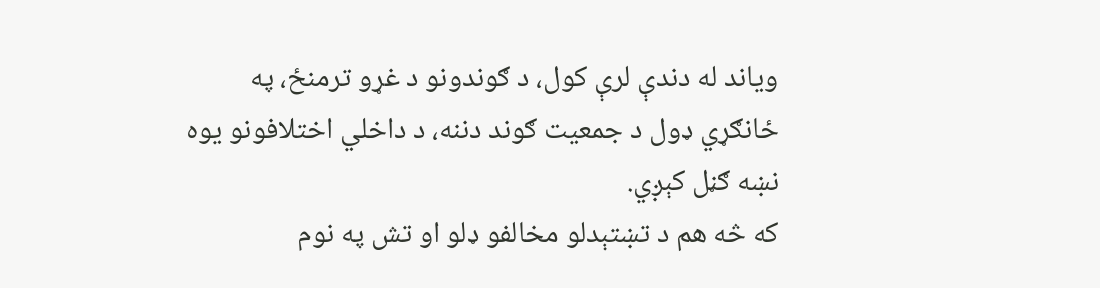ویاند له دندې لرې کول، د ګوندونو د غړو ترمنځ، په ځانګړي ډول د جمعیت ګوند دننه، د داخلي اختلافونو یوه نښه ګڼل کېږي.
که څه هم د تښتېدلو مخالفو ډلو او تش په نوم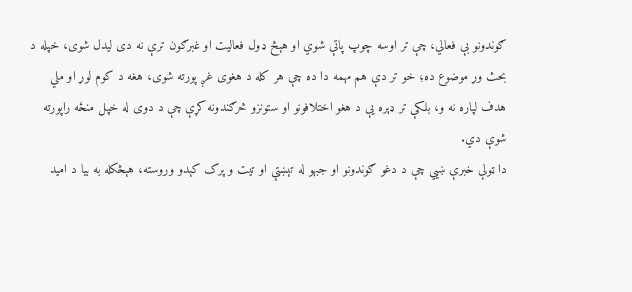ګوندونو بې فعالي، چې تر اوسه چوپ پاتې شوي او هېڅ ډول فعالیت او غبرګون ترې نه دی لیدل شوی، خپله د بحث وړ موضوع ده؛ خو تر دې هم مهمه دا ده چې هر کله د هغوی غږ پورته شوی، هغه د کوم لوړ او ملي هدف لپاره نه و، بلکې تر ډېره یې د هغو اختلافونو او ستونزو څرګندونه کړې چې د دوی له خپل منځه راپورته شوې دي.
دا ټولې خبرې ښيي چې د دغو ګوندونو او جبهو له تېښتې او تیت و پرک کېدو وروسته، هېڅکله به بیا د امید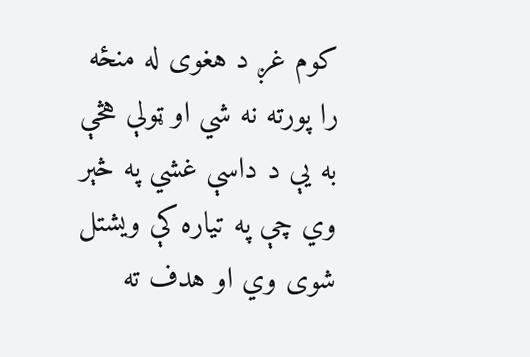کوم غږ د هغوی له منځه را پورته نه شي او ټولې هڅې به یې د داسې غشي په څېر وي چې په تیاره کې ویشتل شوی وي او هدف ته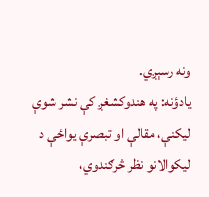ونه رسېږي.
یادؤنه: په هندوکشغږ کې نشر شوې لیکنې، مقالې او تبصرې یواځې د لیکوالانو نظر څرګندوي،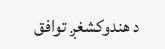د هندوکشغږ توافق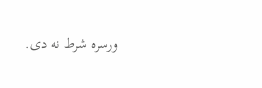ورسره شرط نه دی.